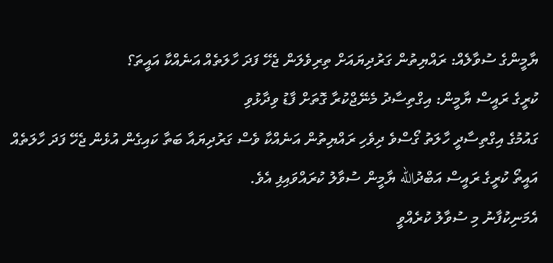ޔާމީންގެ ސުވާލެއް: ރައްޔިތުން ގަރުދިޔައަށް ތިރިވެލަން ޖެހޭ ފަދަ ހާލަތެއް އަނެއްކާ އައީތަ؟
ކުރީގެ ރައީސް ޔާމީން: އިގްތިސާދު މެނޭޖްކުރާ ގޮތަށް ފާޑު ވިދާޅުވި
ގައުމުގެ އިގްތިސާދީ ހާލަތު ގޯސްވެ ދިވެހި ރައްޔިތުން އަނެއްކާ ވެސް ގަރުދިޔައާ ބަތާ ކައިގެން އުޅެން ޖެހޭ ފަދަ ހާލަތެއް އައީތޯ ކުރީގެ ރައީސް އަބްދުالله ޔާމީން ސުވާލު ކުރައްވައިފި އެވެ.
އެމަނިކުފާނު މި ސުވާލު ކުރެއްވީ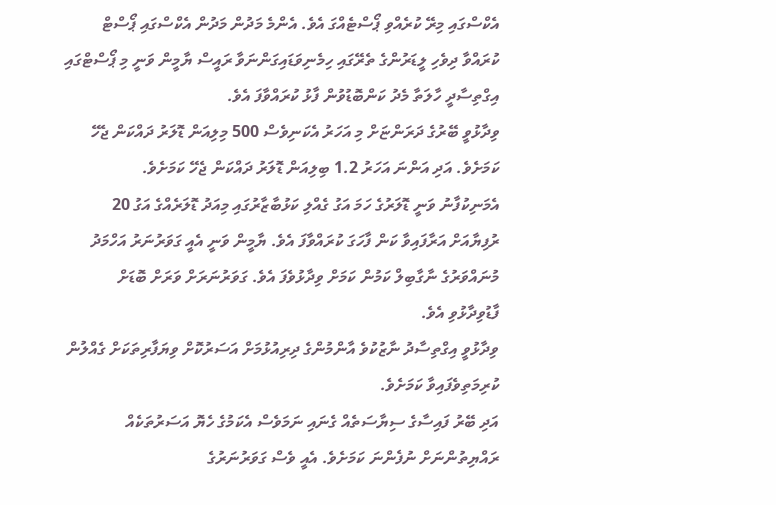އެކްސްގައި މިރޭ ކުރެއްވި ޕޯސްޓެއްގަ އެވެ. އެންމެ މަދުން މަދުން އެކްސްގައި ޕޯސްޓް ކުރައްވާ ދިވެހި ލީޑަރުންގެ ތެރޭގައި ހިމެނިވަޑައިގަންނަވާ ރައީސް ޔާމީން ވަނީ މި ޕޯސްޓްގައި އިގްތިސާދީ ހާލަތާ މެދު ކަންބޮޑުވުން ފާޅު ކުރައްވާފަ އެވެ.
ވިދާޅުވީ ބޭރުގެ ދަރަންޏަށް މި އަހަރު އެކަނިވެސް 500 މިލިއަން ޑޮލަރު ދައްކަން ޖެހޭ ކަމަށެވެ. އަދި އަންނަ އަހަރު 1.2 ބިލިއަން ޑޮލަރު ދައްކަން ޖެހޭ ކަމަށެވެ.
އެމަނިކުފާނު ވަނީ ޑޮލަރުގެ ހަމަ އަގު ގެއްލި ކަޅުބާޒާރުގައި މިއަދު ޑޮލަރެއްގެ އަގު 20 ރުފިޔާއަށް އަރާފައިވާ ކަން ފާހަގަ ކުރައްވާފަ އެވެ. ޔާމީން ވަނީ އެއީ ގަވަރުނަރު އަހްމަދު މުނައްވަރުގެ ނާގާބިލް ކަމުން ކަމަށް ވިދާޅުވެފަ އެވެ. ގަވަރުނަރަށް ވަރަށް ބޮޑަށް ފާޑުވިދާޅުވި އެވެ.
ވިދާޅުވީ އިގްތިސާދު ނާޒުކުވެ އާންމުންގެ ދިރިއުޅުމަށް އަސަރުކޮށް ވިޔަފާރިތަކަށް ގެއްލުން ކުރިމަތިވެފައިވާ ކަމަށެވެ.
އަދި ބޭރު ފައިސާގެ ސިޔާސަތެއް ގެނައި ނަމަވެސް އެކަމުގެ ހެޔޮ އަސަރުތަކެއް ރައްޔިތުންނަށް ނުފެންނަ ކަމަށެވެ. އެއީ ވެސް ގަވަރުނަރުގެ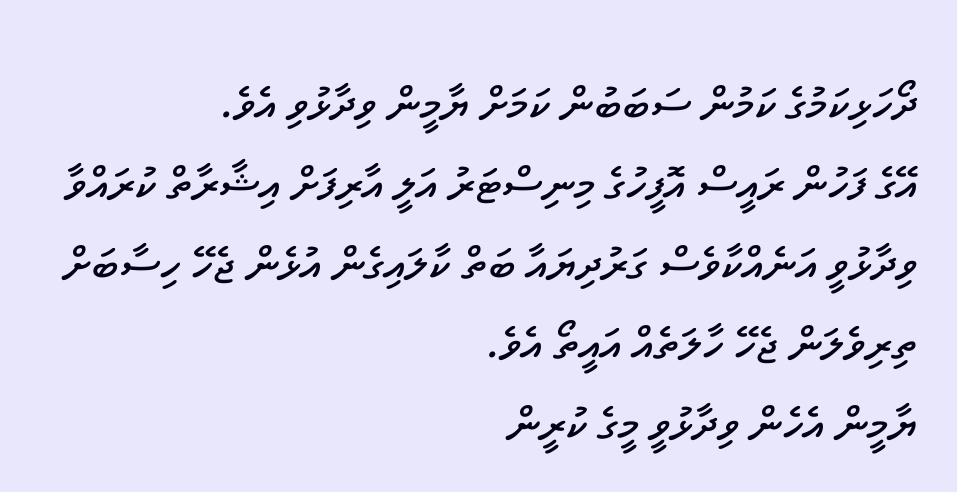ދޯހަޅިކަމުގެ ކަމުން ސަބަބުން ކަމަށް ޔާމީން ވިދާޅުވި އެވެ.
އޭގެ ފަހުން ރައީސް އޮފީހުގެ މިނިސްޓަރު އަލީ އާރިފަށް އިޝާރާތް ކުރައްވާ ވިދާޅުވީ އަނެއްކާވެސް ގަރުދިޔައާ ބަތް ކާލައިގެން އުޅެން ޖެހޭ ހިސާބަށް ތިރިވެލަން ޖެހޭ ހާލަތެއް އައީތޯ އެވެ.
ޔާމީން އެހެން ވިދާޅުވީ މީގެ ކުރީން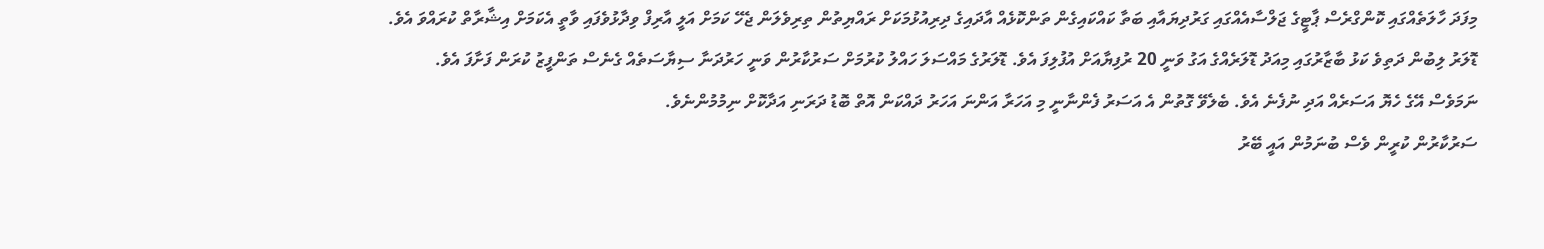މިފަދަ ހާލަތެއްގައި ކޮންގްރެސް ޕާޓީގެ ޖަލްސާއެއްގައި ގަރުދިޔައާއި ބަތާ ކައްކައިގެން ތަންކޮޅެއް އާދައިގެ ދިރިއުޅުމަކަށް ރައްޔިތުން ތިރިވެލަން ޖެހޭ ކަމަށް އަލީ އާރިފް ވިދާޅުވެފައި ވާތީ އެކަމަށް އިޝާރާތް ކުރައްވަ އެވެ.
ޑޮލަރު ލިބުން ދަތިވެ ކަޅު ބާޒާރުގައި މިއަދު ޑޮލަރެއްގެ އަގު ވަނީ 20 ރުފިޔާއަށް އުފުލިފަ އެވެ. ޑޮލަރުގެ މައްސަލަ ހައްލު ކުރުމަށް ސަރުކާރުން ވަނީ ހަރުދަނާ ސިޔާސަތެއް ގެނެސް ތަންފީޒު ކުރަން ފަށާފަ އެވެ.
ނަމަވެސް އޭގެ ހެޔޮ އަސަރެއް އަދި ނުފެނެ އެވެ. ބެލެވޭ ގޮތުން އެ އަސަރު ފެންނާނީ މި އަހަރާ އަންނަ އަހަރު ދައްކަން އޮތް ބޮޑު ދަރަނި އަދާކޮށް ނިމުމުންނެވެ.
ސަރުކާރުން ކުރީން ވެސް ބުނަމުން އައީ ބޭރު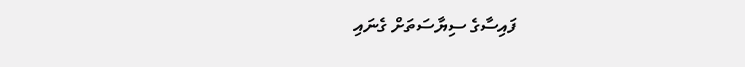ފައިސާގެ ސިޔާސަތަށް ގެނައި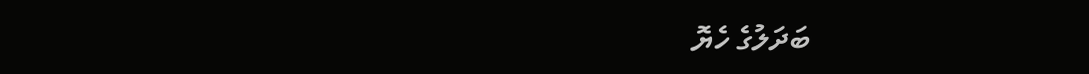ބަދަލުގެ ހެޔޮ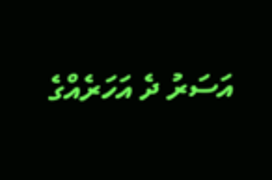އަސަރު ދެ އަހަރެއްގެ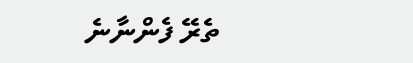ތެރޭ ފެންނާނެ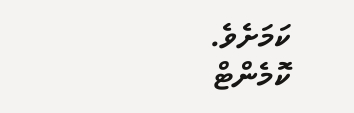ކަމަށެވެ.
ކޮމެންޓް